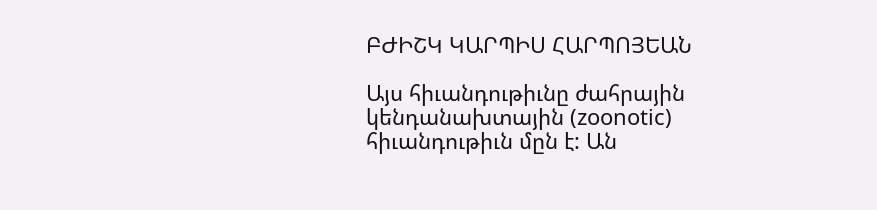ԲԺԻՇԿ ԿԱՐՊԻՍ ՀԱՐՊՈՅԵԱՆ

Այս հիւանդութիւնը ժահրային կենդանախտային (zoonotic) հիւանդութիւն մըն է: Ան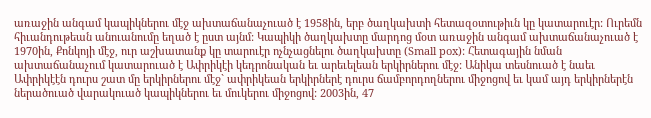առաջին անգամ կապիկներու մէջ ախտաճանաչուած է 1958ին, երբ ծաղկախտի հետազօտութիւն կը կատարուէր: Ուրեմն հիւանդութեան անուանումը եղած է ըստ այնմ: Կապիկի ծաղկախտը մարդոց մօտ առաջին անգամ ախտաճանաչուած է 1970ին, Քոնկոյի մէջ, ուր աշխատանք կը տարուէր ոչնչացնելու ծաղկախտը (Small pox): Հետագային նման ախտաճանաչում կատարուած է Ափրիկէի կեդրոնական եւ արեւելեան երկիրներու մէջ: Անիկա տեսնուած է նաեւ Ափրիկէէն դուրս շատ մը երկիրներու մէջ` ափրիկեան երկիրներէ դուրս ճամբորդողներու միջոցով եւ կամ այդ երկիրներէն ներածուած վարակուած կապիկներու եւ մուկերու միջոցով: 2003ին, 47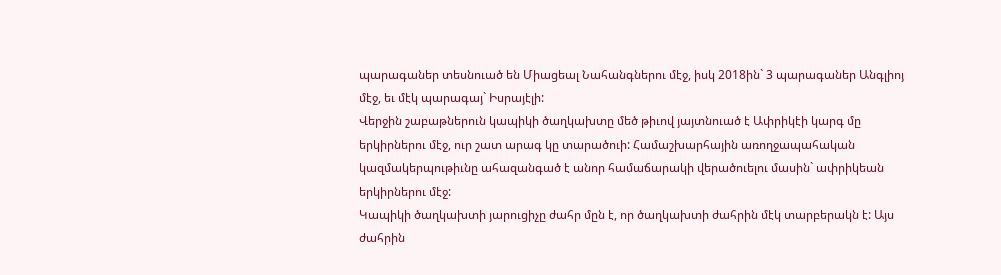պարագաներ տեսնուած են Միացեալ Նահանգներու մէջ, իսկ 2018ին` 3 պարագաներ Անգլիոյ մէջ, եւ մէկ պարագայ` Իսրայէլի:
Վերջին շաբաթներուն կապիկի ծաղկախտը մեծ թիւով յայտնուած է Ափրիկէի կարգ մը երկիրներու մէջ, ուր շատ արագ կը տարածուի: Համաշխարհային առողջապահական կազմակերպութիւնը ահազանգած է անոր համաճարակի վերածուելու մասին` ափրիկեան երկիրներու մէջ:
Կապիկի ծաղկախտի յարուցիչը ժահր մըն է, որ ծաղկախտի ժահրին մէկ տարբերակն է: Այս ժահրին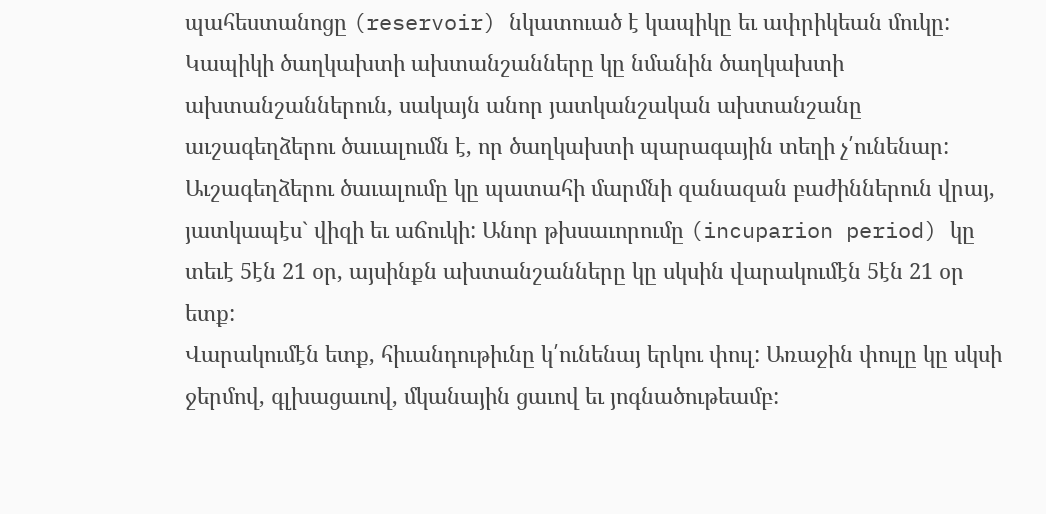պահեստանոցը (reservoir) նկատուած է կապիկը եւ ափրիկեան մուկը:
Կապիկի ծաղկախտի ախտանշանները կը նմանին ծաղկախտի ախտանշաններուն, սակայն անոր յատկանշական ախտանշանը աւշագեղձերու ծաւալումն է, որ ծաղկախտի պարագային տեղի չ՛ունենար: Աւշագեղձերու ծաւալումը կը պատահի մարմնի զանազան բաժիններուն վրայ, յատկապէս` վիզի եւ աճուկի: Անոր թխսաւորումը (incuparion period) կը տեւէ 5էն 21 օր, այսինքն ախտանշանները կը սկսին վարակումէն 5էն 21 օր ետք:
Վարակումէն ետք, հիւանդութիւնը կ՛ունենայ երկու փուլ: Առաջին փուլը կը սկսի ջերմով, գլխացաւով, մկանային ցաւով եւ յոգնածութեամբ: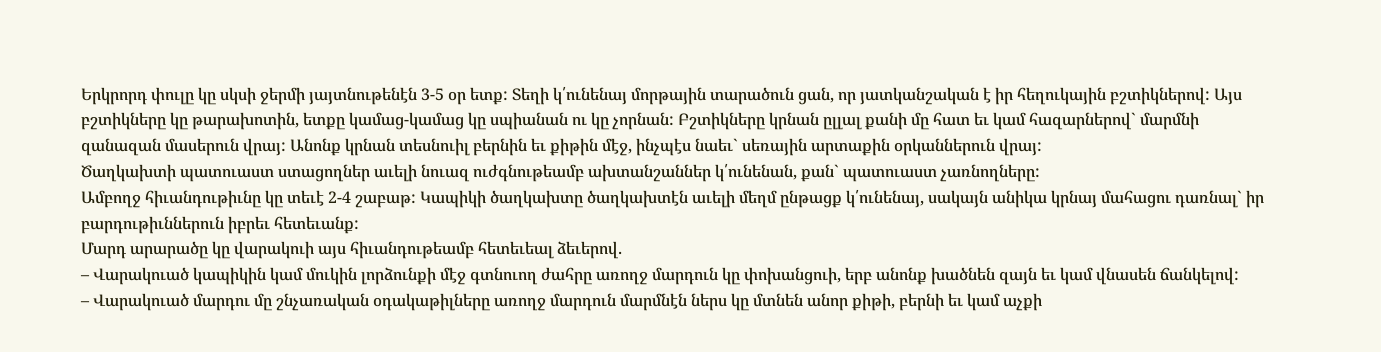Երկրորդ փուլը կը սկսի ջերմի յայտնութենէն 3-5 օր ետք: Տեղի կ՛ունենայ մորթային տարածուն ցան, որ յատկանշական է իր հեղուկային բշտիկներով: Այս բշտիկները կը թարախոտին, ետքը կամաց-կամաց կը սպիանան ու կը չորնան: Բշտիկները կրնան ըլլալ քանի մը հատ եւ կամ հազարներով` մարմնի զանազան մասերուն վրայ: Անոնք կրնան տեսնուիլ բերնին եւ քիթին մէջ, ինչպէս նաեւ` սեռային արտաքին օրկաններուն վրայ:
Ծաղկախտի պատուաստ ստացողներ աւելի նուազ ուժգնութեամբ ախտանշաններ կ՛ունենան, քան` պատուաստ չառնողները:
Ամբողջ հիւանդութիւնը կը տեւէ 2-4 շաբաթ: Կապիկի ծաղկախտը ծաղկախտէն աւելի մեղմ ընթացք կ՛ունենայ, սակայն անիկա կրնայ մահացու դառնալ` իր բարդութիւններուն իբրեւ հետեւանք:
Մարդ արարածը կը վարակուի այս հիւանդութեամբ հետեւեալ ձեւերով.
– Վարակուած կապիկին կամ մուկին լորձունքի մէջ գտնուող ժահրը առողջ մարդուն կը փոխանցուի, երբ անոնք խածնեն զայն եւ կամ վնասեն ճանկելով:
– Վարակուած մարդու մը շնչառական օդակաթիլները առողջ մարդուն մարմնէն ներս կը մտնեն անոր քիթի, բերնի եւ կամ աչքի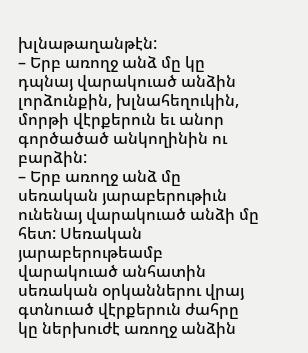խլնաթաղանթէն:
– Երբ առողջ անձ մը կը դպնայ վարակուած անձին լորձունքին, խլնահեղուկին, մորթի վէրքերուն եւ անոր գործածած անկողինին ու բարձին:
– Երբ առողջ անձ մը սեռական յարաբերութիւն ունենայ վարակուած անձի մը հետ: Սեռական յարաբերութեամբ վարակուած անհատին սեռական օրկաններու վրայ գտնուած վէրքերուն ժահրը կը ներխուժէ առողջ անձին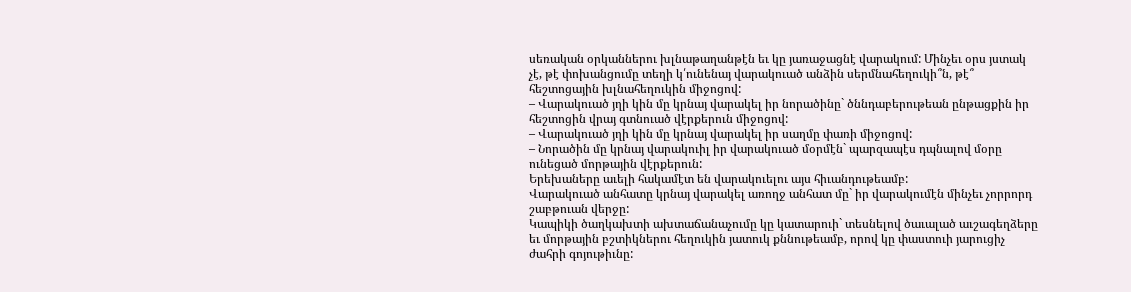սեռական օրկաններու խլնաթաղանթէն եւ կը յառաջացնէ վարակում: Մինչեւ օրս յստակ չէ, թէ փոխանցումը տեղի կ՛ունենայ վարակուած անձին սերմնահեղուկի՞ն, թէ՞ հեշտոցային խլնահեղուկին միջոցով:
– Վարակուած յղի կին մը կրնայ վարակել իր նորածինը` ծննդաբերութեան ընթացքին իր հեշտոցին վրայ գտնուած վէրքերուն միջոցով:
– Վարակուած յղի կին մը կրնայ վարակել իր սաղմը փառի միջոցով:
– Նորածին մը կրնայ վարակուիլ իր վարակուած մօրմէն` պարզապէս դպնալով մօրը ունեցած մորթային վէրքերուն:
Երեխաները աւելի հակամէտ են վարակուելու այս հիւանդութեամբ:
Վարակուած անհատը կրնայ վարակել առողջ անհատ մը` իր վարակումէն մինչեւ չորրորդ շաբթուան վերջը:
Կապիկի ծաղկախտի ախտաճանաչումը կը կատարուի` տեսնելով ծաւալած աւշագեղձերը եւ մորթային բշտիկներու հեղուկին յատուկ քննութեամբ, որով կը փաստուի յարուցիչ ժահրի գոյութիւնը: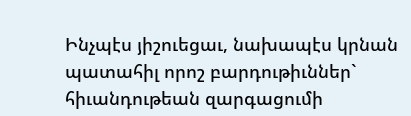Ինչպէս յիշուեցաւ, նախապէս կրնան պատահիլ որոշ բարդութիւններ` հիւանդութեան զարգացումի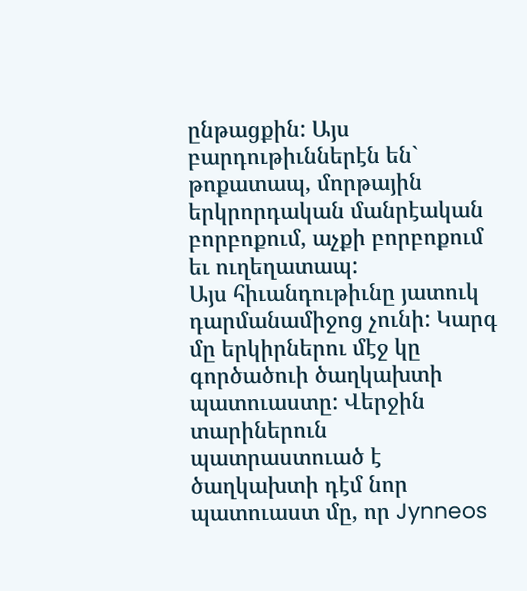ընթացքին: Այս բարդութիւններէն են` թոքատապ, մորթային երկրորդական մանրէական բորբոքում, աչքի բորբոքում եւ ուղեղատապ:
Այս հիւանդութիւնը յատուկ դարմանամիջոց չունի: Կարգ մը երկիրներու մէջ կը գործածուի ծաղկախտի պատուաստը: Վերջին տարիներուն պատրաստուած է ծաղկախտի դէմ նոր պատուաստ մը, որ Jynneos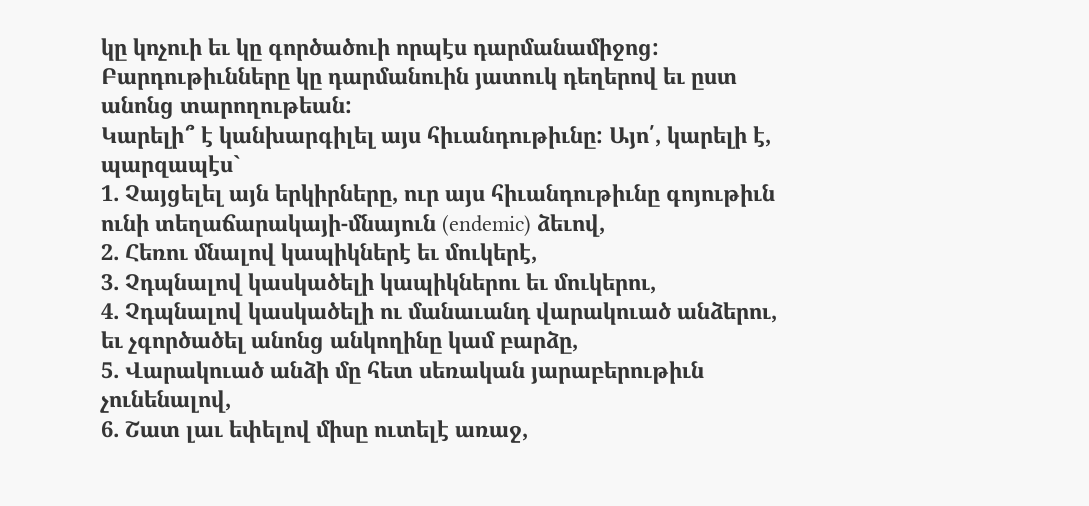կը կոչուի եւ կը գործածուի որպէս դարմանամիջոց:
Բարդութիւնները կը դարմանուին յատուկ դեղերով եւ ըստ անոնց տարողութեան:
Կարելի՞ է կանխարգիլել այս հիւանդութիւնը: Այո՛, կարելի է, պարզապէս`
1. Չայցելել այն երկիրները, ուր այս հիւանդութիւնը գոյութիւն ունի տեղաճարակայի-մնայուն (endemic) ձեւով,
2. Հեռու մնալով կապիկներէ եւ մուկերէ,
3. Չդպնալով կասկածելի կապիկներու եւ մուկերու,
4. Չդպնալով կասկածելի ու մանաւանդ վարակուած անձերու, եւ չգործածել անոնց անկողինը կամ բարձը,
5. Վարակուած անձի մը հետ սեռական յարաբերութիւն չունենալով,
6. Շատ լաւ եփելով միսը ուտելէ առաջ,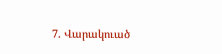7. Վարակուած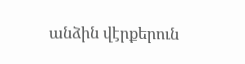անձին վէրքերուն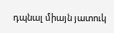դպնալ միայն յատուկ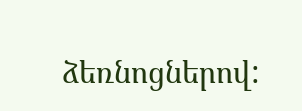ձեռնոցներով: